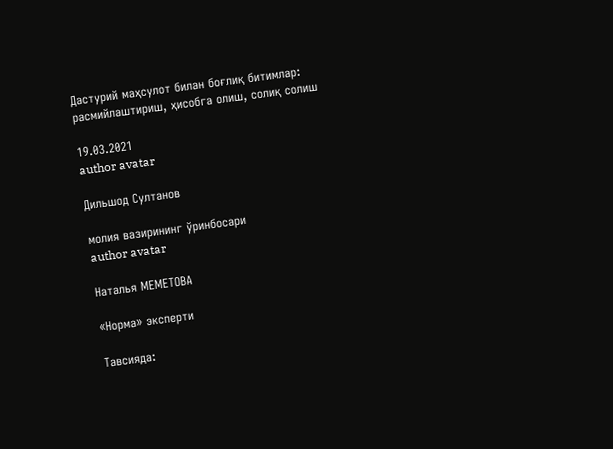Дастурий маҳсулот билан боғлиқ битимлар: расмийлаштириш, ҳисобга олиш, солиқ солиш

19.03.2021
author avatar

Дильшод Султанов

молия вазирининг ўринбосари
author avatar

Наталья МЕМЕТОВА

«Норма» эксперти

Тавсияда: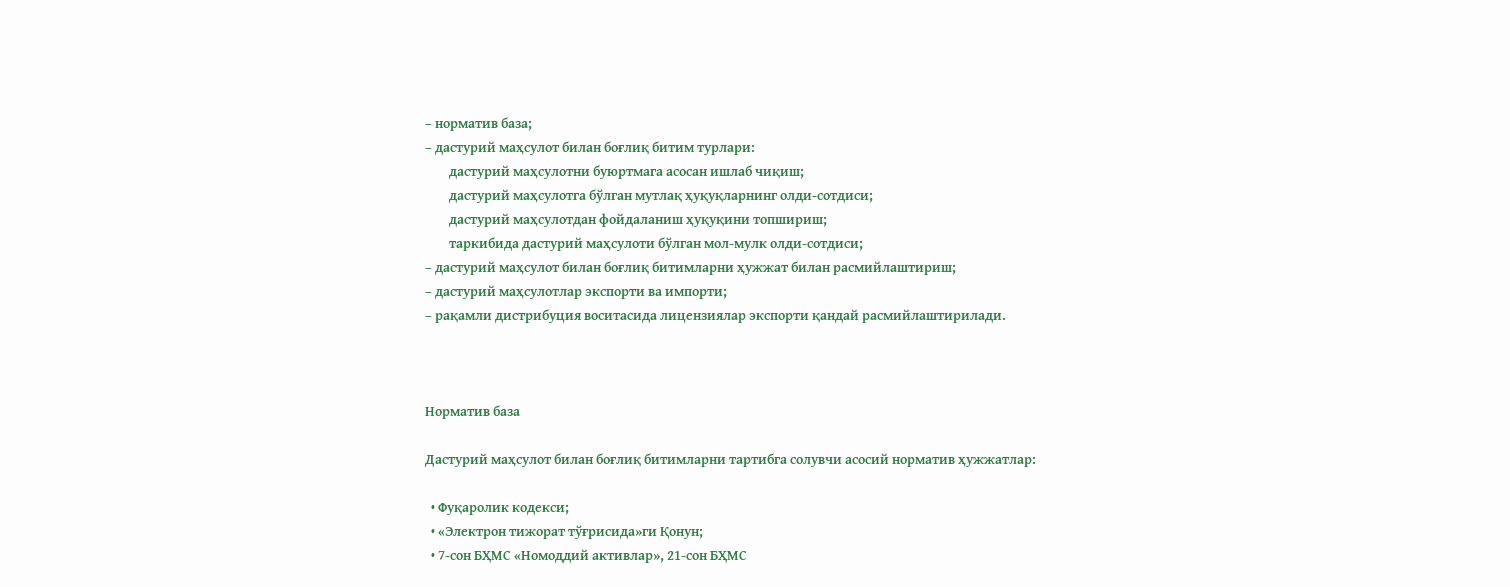– норматив база;
– дастурий маҳсулот билан боғлиқ битим турлари:
        дастурий маҳсулотни буюртмага асосан ишлаб чиқиш;
        дастурий маҳсулотга бўлган мутлақ ҳуқуқларнинг олди-сотдиси;
        дастурий маҳсулотдан фойдаланиш ҳуқуқини топшириш;
        таркибида дастурий маҳсулоти бўлган мол-мулк олди-сотдиси;
– дастурий маҳсулот билан боғлиқ битимларни ҳужжат билан расмийлаштириш;
– дастурий маҳсулотлар экспорти ва импорти;
– рақамли дистрибуция воситасида лицензиялар экспорти қандай расмийлаштирилади.



Норматив база

Дастурий маҳсулот билан боғлиқ битимларни тартибга солувчи асосий норматив ҳужжатлар:

  • Фуқаролик кодекси;
  • «Электрон тижорат тўғрисида»ги Қонун;
  • 7-сон БҲМС «Номоддий активлар», 21-сон БҲМС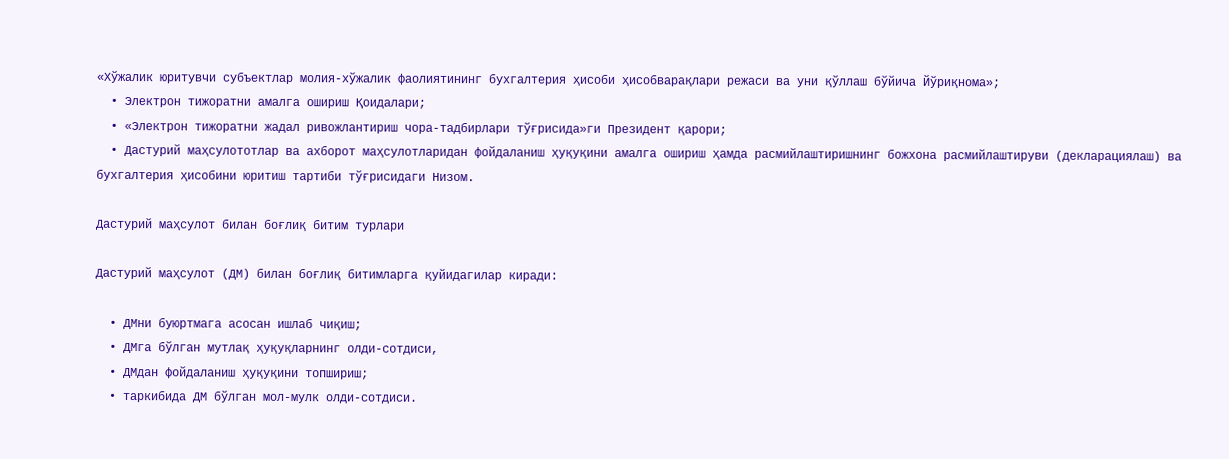«Хўжалик юритувчи субъектлар молия-хўжалик фаолиятининг бухгалтерия ҳисоби ҳисобварақлари режаси ва уни қўллаш бўйича Йўриқнома»;
  • Электрон тижоратни амалга ошириш Қоидалари;
  • «Электрон тижоратни жадал ривожлантириш чора-тадбирлари тўғрисида»ги Президент қарори;
  • Дастурий маҳсулототлар ва ахборот маҳсулотларидан фойдаланиш ҳуқуқини амалга ошириш ҳамда расмийлаштиришнинг божхона расмийлаштируви (декларациялаш) ва бухгалтерия ҳисобини юритиш тартиби тўғрисидаги Низом.

Дастурий маҳсулот билан боғлиқ битим турлари

Дастурий маҳсулот (ДМ) билан боғлиқ битимларга қуйидагилар киради:

  • ДМни буюртмага асосан ишлаб чиқиш;
  • ДМга бўлган мутлақ ҳуқуқларнинг олди-сотдиси,
  • ДМдан фойдаланиш ҳуқуқини топшириш;
  • таркибида ДМ бўлган мол-мулк олди-сотдиси.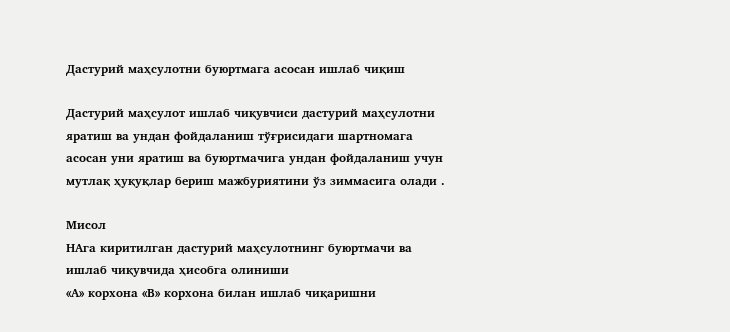Дастурий маҳсулотни буюртмага асосан ишлаб чиқиш

Дастурий маҳсулот ишлаб чиқувчиси дастурий маҳсулотни яратиш ва ундан фойдаланиш тўғрисидаги шартномага асосан уни яратиш ва буюртмачига ундан фойдаланиш учун мутлақ ҳуқуқлар бериш мажбуриятини ўз зиммасига олади .

Мисол
НАга киритилган дастурий маҳсулотнинг буюртмачи ва ишлаб чиқувчида ҳисобга олиниши
«А» корхона «В» корхона билан ишлаб чиқаришни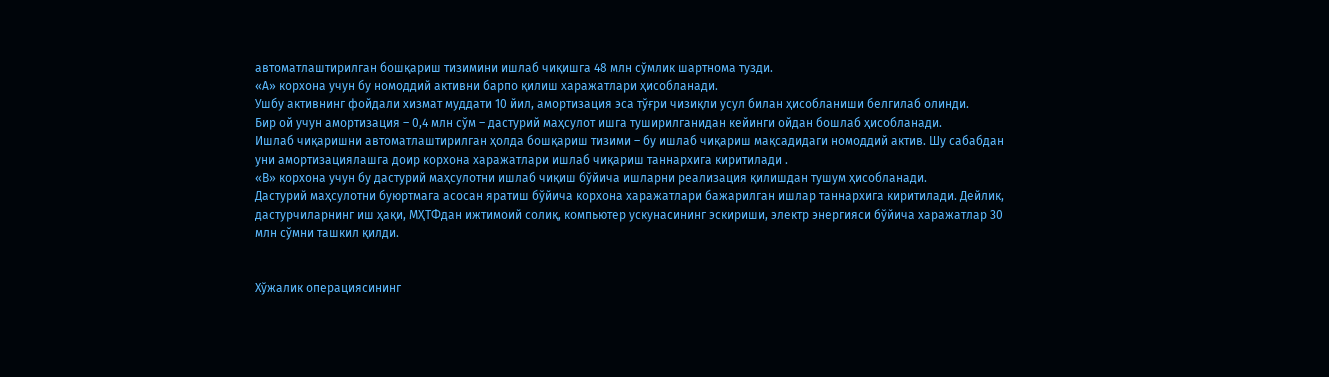автоматлаштирилган бошқариш тизимини ишлаб чиқишга 48 млн сўмлик шартнома тузди.
«А» корхона учун бу номоддий активни барпо қилиш харажатлари ҳисобланади.
Ушбу активнинг фойдали хизмат муддати 10 йил, амортизация эса тўғри чизиқли усул билан ҳисобланиши белгилаб олинди.
Бир ой учун амортизация – 0,4 млн сўм – дастурий маҳсулот ишга туширилганидан кейинги ойдан бошлаб ҳисобланади.
Ишлаб чиқаришни автоматлаштирилган ҳолда бошқариш тизими – бу ишлаб чиқариш мақсадидаги номоддий актив. Шу сабабдан уни амортизациялашга доир корхона харажатлари ишлаб чиқариш таннархига киритилади .
«В» корхона учун бу дастурий маҳсулотни ишлаб чиқиш бўйича ишларни реализация қилишдан тушум ҳисобланади.
Дастурий маҳсулотни буюртмага асосан яратиш бўйича корхона харажатлари бажарилган ишлар таннархига киритилади. Дейлик, дастурчиларнинг иш ҳақи, МҲТФдан ижтимоий солиқ, компьютер ускунасининг эскириши, электр энергияси бўйича харажатлар 30 млн сўмни ташкил қилди.


Хўжалик операциясининг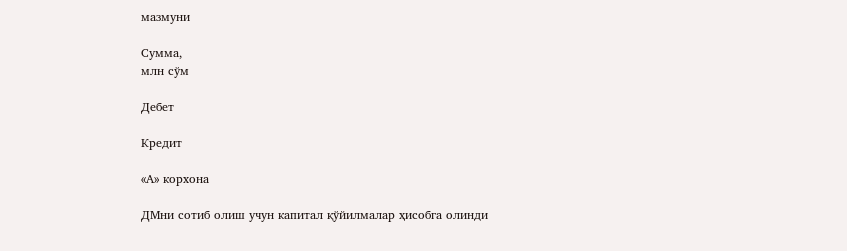мазмуни

Сумма,
млн сўм

Дебет

Кредит

«А» корхона

ДМни сотиб олиш учун капитал қўйилмалар ҳисобга олинди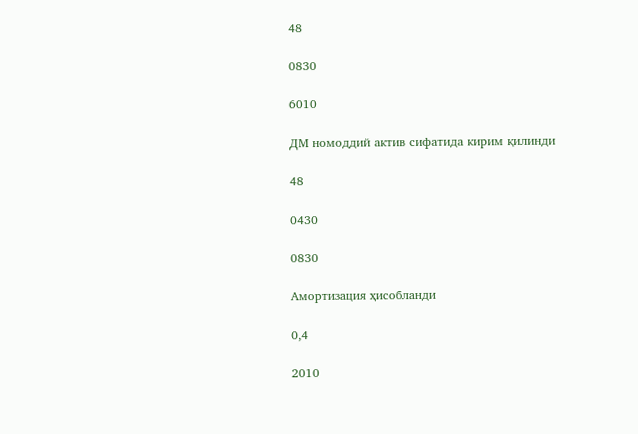48

0830

6010

ДМ номоддий актив сифатида кирим қилинди

48

0430

0830

Амортизация ҳисобланди

0,4

2010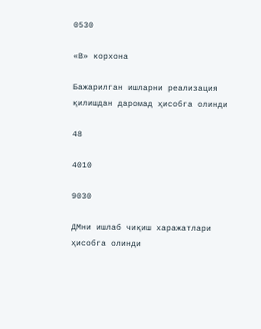0530

«В» корхона

Бажарилган ишларни реализация қилишдан даромад ҳисобга олинди

48

4010

9030

ДМни ишлаб чиқиш харажатлари ҳисобга олинди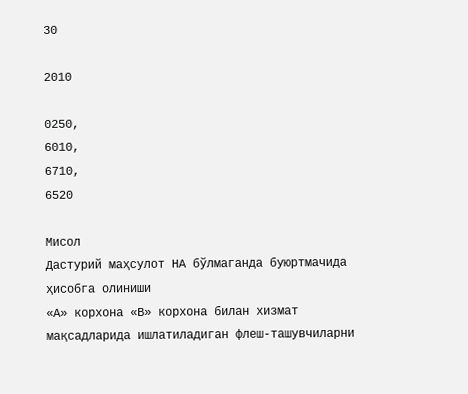30

2010

0250,
6010,
6710,
6520

Мисол
Дастурий маҳсулот НА бўлмаганда буюртмачида ҳисобга олиниши
«А» корхона «В» корхона билан хизмат мақсадларида ишлатиладиган флеш-ташувчиларни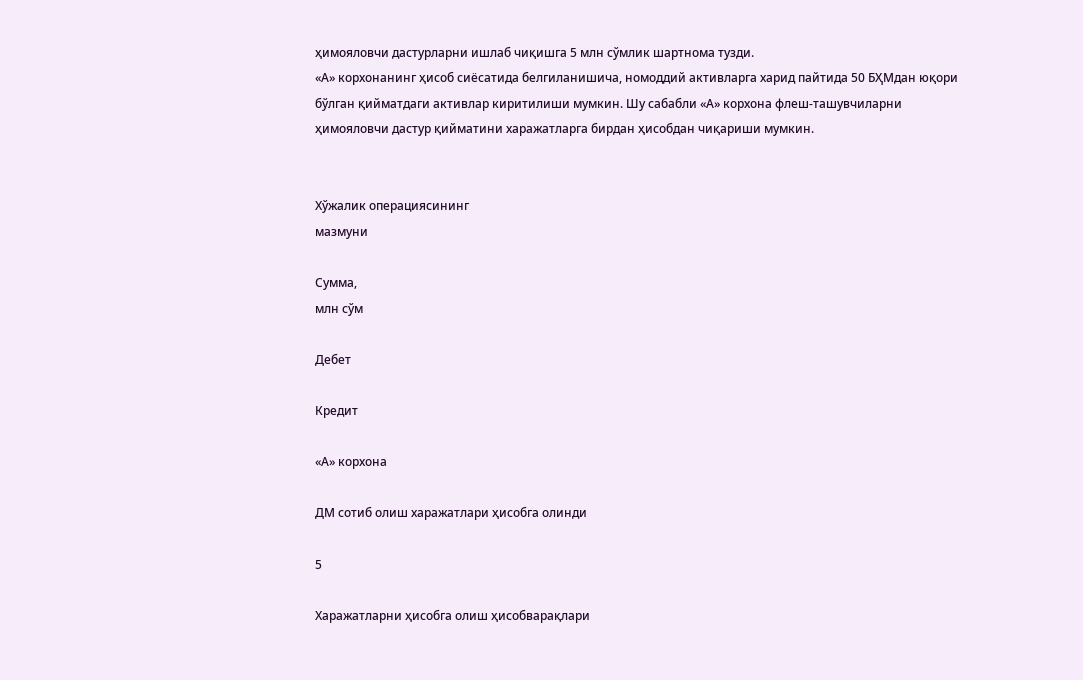ҳимояловчи дастурларни ишлаб чиқишга 5 млн сўмлик шартнома тузди.
«А» корхонанинг ҳисоб сиёсатида белгиланишича, номоддий активларга харид пайтида 50 БҲМдан юқори бўлган қийматдаги активлар киритилиши мумкин. Шу сабабли «А» корхона флеш-ташувчиларни ҳимояловчи дастур қийматини харажатларга бирдан ҳисобдан чиқариши мумкин.


Хўжалик операциясининг
мазмуни

Сумма,
млн сўм

Дебет

Кредит

«А» корхона

ДМ сотиб олиш харажатлари ҳисобга олинди

5

Харажатларни ҳисобга олиш ҳисобварақлари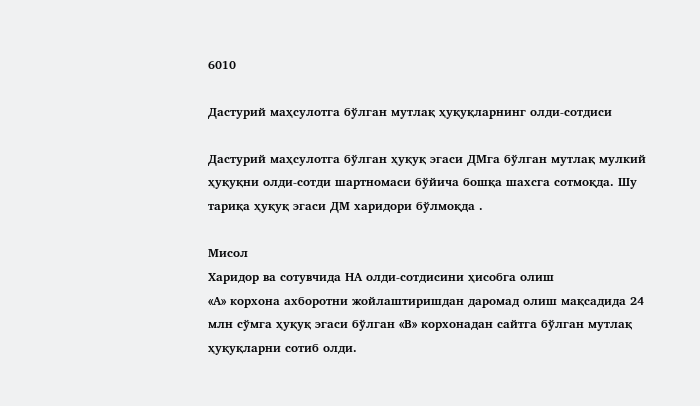6010

Дастурий маҳсулотга бўлган мутлақ ҳуқуқларнинг олди-сотдиси

Дастурий маҳсулотга бўлган ҳуқуқ эгаси ДМга бўлган мутлақ мулкий ҳуқуқни олди-сотди шартномаси бўйича бошқа шахсга сотмоқда. Шу тариқа ҳуқуқ эгаси ДМ харидори бўлмоқда .

Мисол
Харидор ва сотувчида НА олди-сотдисини ҳисобга олиш
«А» корхона ахборотни жойлаштиришдан даромад олиш мақсадида 24 млн сўмга ҳуқуқ эгаси бўлган «В» корхонадан сайтга бўлган мутлақ ҳуқуқларни сотиб олди.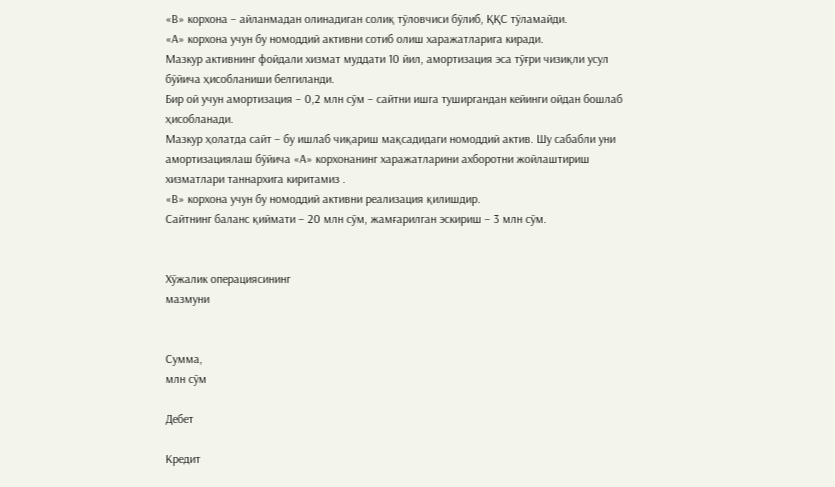«В» корхона – айланмадан олинадиган солиқ тўловчиси бўлиб, ҚҚС тўламайди.
«А» корхона учун бу номоддий активни сотиб олиш харажатларига киради.
Мазкур активнинг фойдали хизмат муддати 10 йил, амортизация эса тўғри чизиқли усул бўйича ҳисобланиши белгиланди.
Бир ой учун амортизация – 0,2 млн сўм – сайтни ишга туширгандан кейинги ойдан бошлаб ҳисобланади.
Мазкур ҳолатда сайт – бу ишлаб чиқариш мақсадидаги номоддий актив. Шу сабабли уни амортизациялаш бўйича «А» корхонанинг харажатларини ахборотни жойлаштириш хизматлари таннархига киритамиз .
«В» корхона учун бу номоддий активни реализация қилишдир.
Сайтнинг баланс қиймати – 20 млн сўм, жамғарилган эскириш – 3 млн сўм.


Хўжалик операциясининг
мазмуни


Сумма,
млн сўм

Дебет

Кредит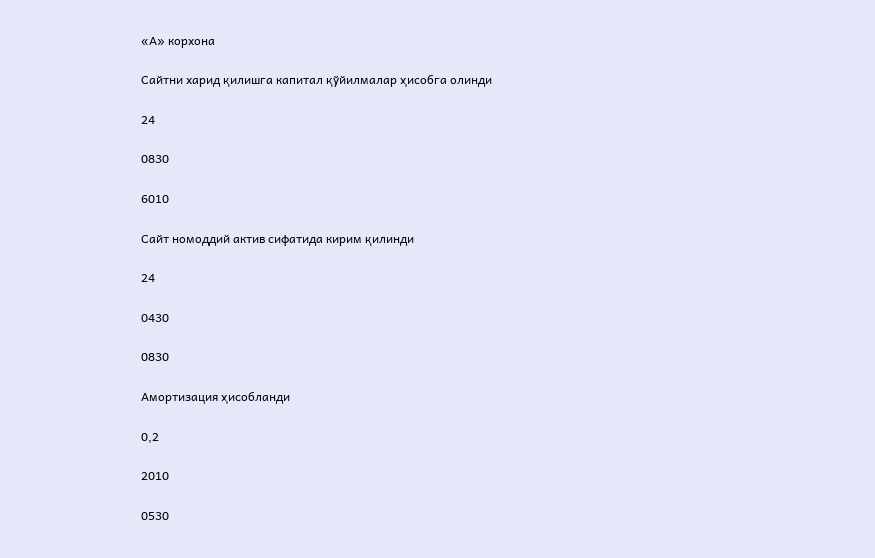«А» корхона

Сайтни харид қилишга капитал қўйилмалар ҳисобга олинди

24

0830

6010

Сайт номоддий актив сифатида кирим қилинди

24

0430

0830

Амортизация ҳисобланди

0,2

2010

0530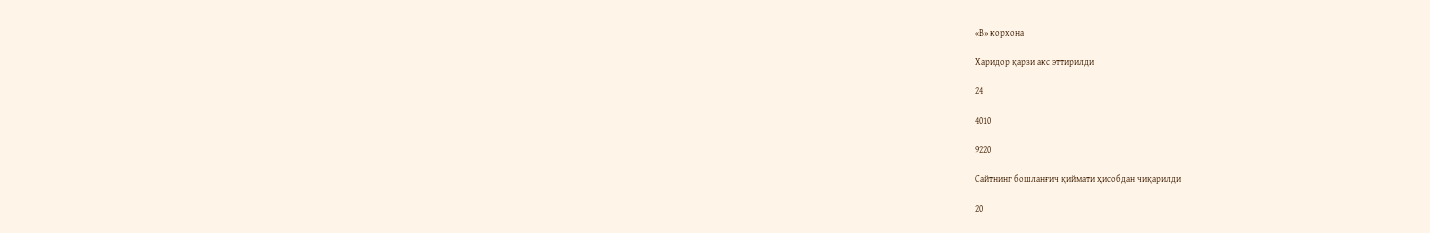«В» корхона

Харидор қарзи акс эттирилди

24

4010

9220

Сайтнинг бошланғич қиймати ҳисобдан чиқарилди

20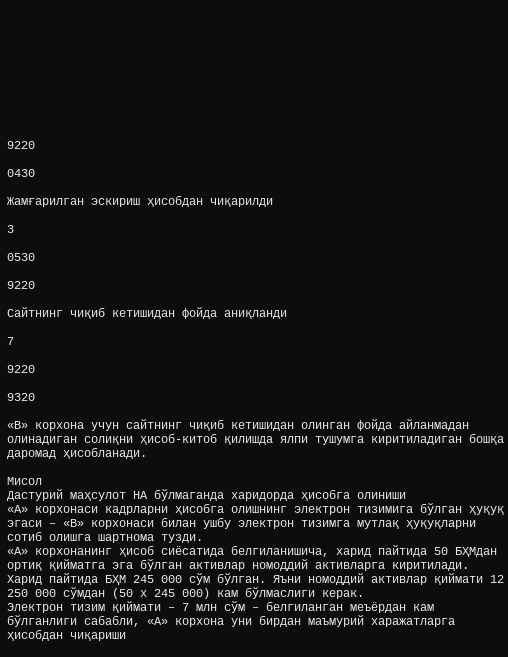9220

0430

Жамғарилган эскириш ҳисобдан чиқарилди

3

0530

9220

Сайтнинг чиқиб кетишидан фойда аниқланди

7

9220

9320

«В» корхона учун сайтнинг чиқиб кетишидан олинган фойда айланмадан олинадиган солиқни ҳисоб-китоб қилишда ялпи тушумга киритиладиган бошқа даромад ҳисобланади.

Мисол
Дастурий маҳсулот НА бўлмаганда харидорда ҳисобга олиниши
«А» корхонаси кадрларни ҳисобга олишнинг электрон тизимига бўлган ҳуқуқ эгаси – «В» корхонаси билан ушбу электрон тизимга мутлақ ҳуқуқларни сотиб олишга шартнома тузди.
«А» корхонанинг ҳисоб сиёсатида белгиланишича, харид пайтида 50 БҲМдан ортиқ қийматга эга бўлган активлар номоддий активларга киритилади.
Харид пайтида БҲМ 245 000 сўм бўлган. Яъни номоддий активлар қиймати 12 250 000 сўмдан (50 х 245 000) кам бўлмаслиги керак.
Электрон тизим қиймати – 7 млн сўм – белгиланган меъёрдан кам бўлганлиги сабабли, «А» корхона уни бирдан маъмурий харажатларга ҳисобдан чиқариши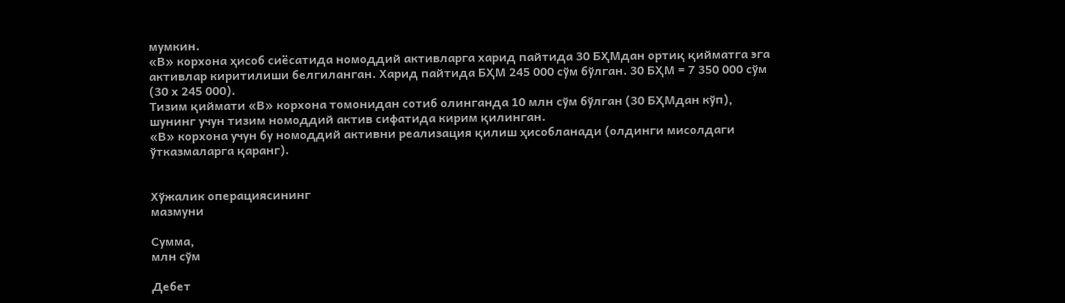мумкин.
«В» корхона ҳисоб сиёсатида номоддий активларга харид пайтида 30 БҲМдан ортиқ қийматга эга активлар киритилиши белгиланган. Харид пайтида БҲМ 245 000 сўм бўлган. 30 БҲМ = 7 350 000 сўм (30 х 245 000).
Тизим қиймати «В» корхона томонидан сотиб олинганда 10 млн сўм бўлган (30 БҲМдан кўп), шунинг учун тизим номоддий актив сифатида кирим қилинган.
«В» корхона учун бу номоддий активни реализация қилиш ҳисобланади (олдинги мисолдаги ўтказмаларга қаранг).


Хўжалик операциясининг
мазмуни

Сумма,
млн сўм

Дебет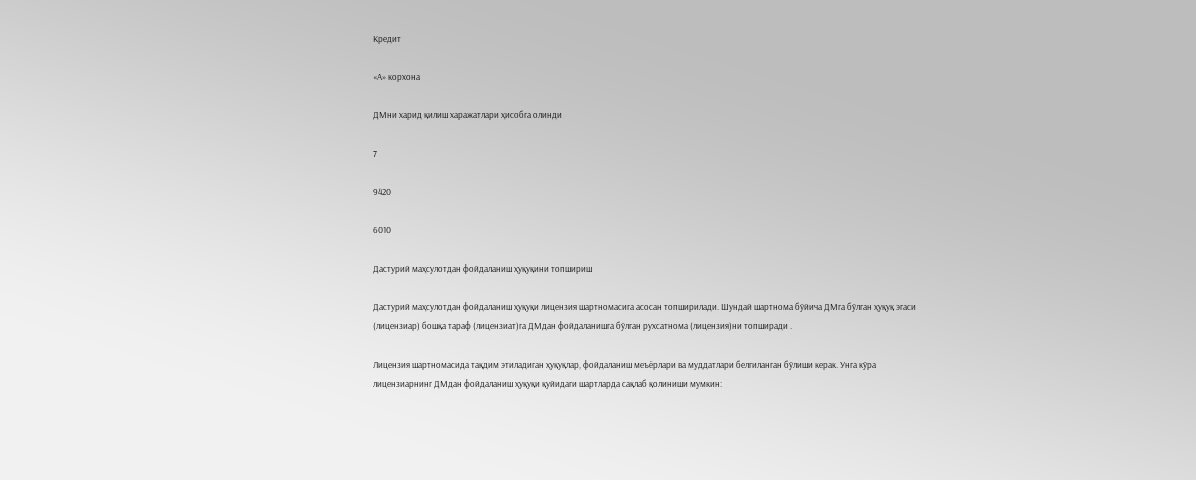Кредит

«А» корхона

ДМни харид қилиш харажатлари ҳисобга олинди

7

9420

6010

Дастурий маҳсулотдан фойдаланиш ҳуқуқини топшириш

Дастурий маҳсулотдан фойдаланиш ҳуқуқи лицензия шартномасига асосан топширилади. Шундай шартнома бўйича ДМга бўлган ҳуқуқ эгаси (лицензиар) бошқа тараф (лицензиат)га ДМдан фойдаланишга бўлган рухсатнома (лицензия)ни топширади .

Лицензия шартномасида тақдим этиладиган ҳуқуқлар, фойдаланиш меъёрлари ва муддатлари белгиланган бўлиши керак. Унга кўра лицензиарнинг ДМдан фойдаланиш ҳуқуқи қуйидаги шартларда сақлаб қолиниши мумкин: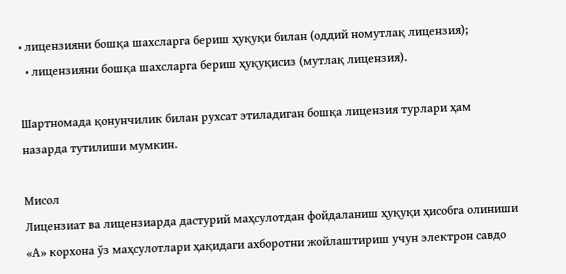• лицензияни бошқа шахсларга бериш ҳуқуқи билан (оддий номутлақ лицензия);
  • лицензияни бошқа шахсларга бериш ҳуқуқисиз (мутлақ лицензия).

Шартномада қонунчилик билан рухсат этиладиган бошқа лицензия турлари ҳам назарда тутилиши мумкин.

Мисол
Лицензиат ва лицензиарда дастурий маҳсулотдан фойдаланиш ҳуқуқи ҳисобга олиниши
«А» корхона ўз маҳсулотлари ҳақидаги ахборотни жойлаштириш учун электрон савдо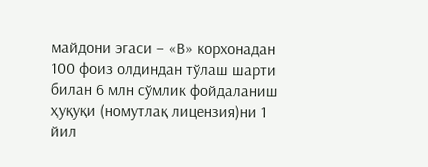майдони эгаси – «В» корхонадан 100 фоиз олдиндан тўлаш шарти билан 6 млн сўмлик фойдаланиш ҳуқуқи (номутлақ лицензия)ни 1 йил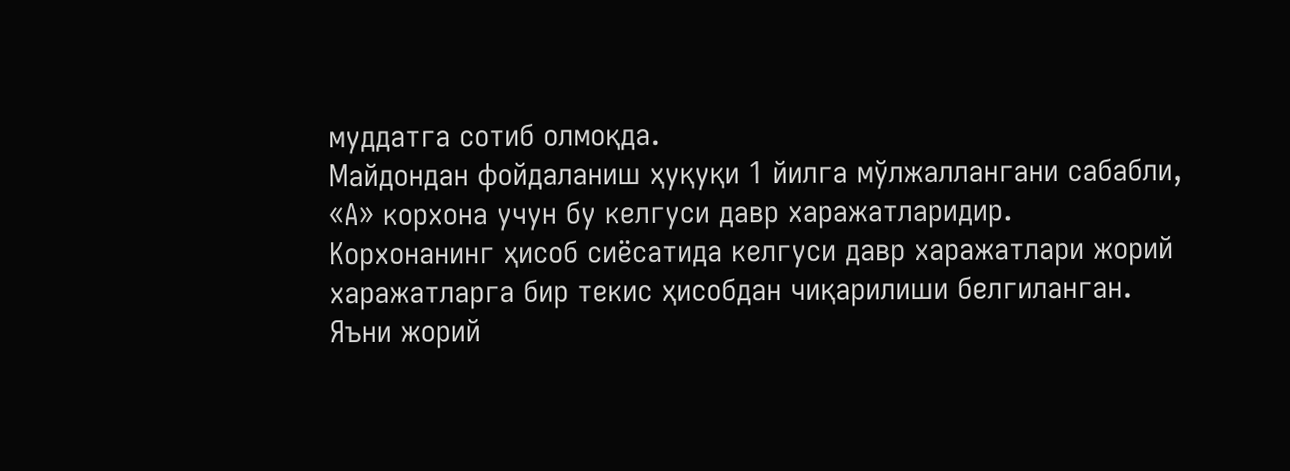муддатга сотиб олмоқда.
Майдондан фойдаланиш ҳуқуқи 1 йилга мўлжаллангани сабабли, «А» корхона учун бу келгуси давр харажатларидир.
Корхонанинг ҳисоб сиёсатида келгуси давр харажатлари жорий харажатларга бир текис ҳисобдан чиқарилиши белгиланган. Яъни жорий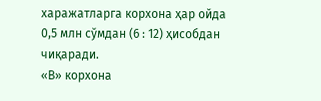харажатларга корхона ҳар ойда 0,5 млн сўмдан (6 : 12) ҳисобдан чиқаради.
«В» корхона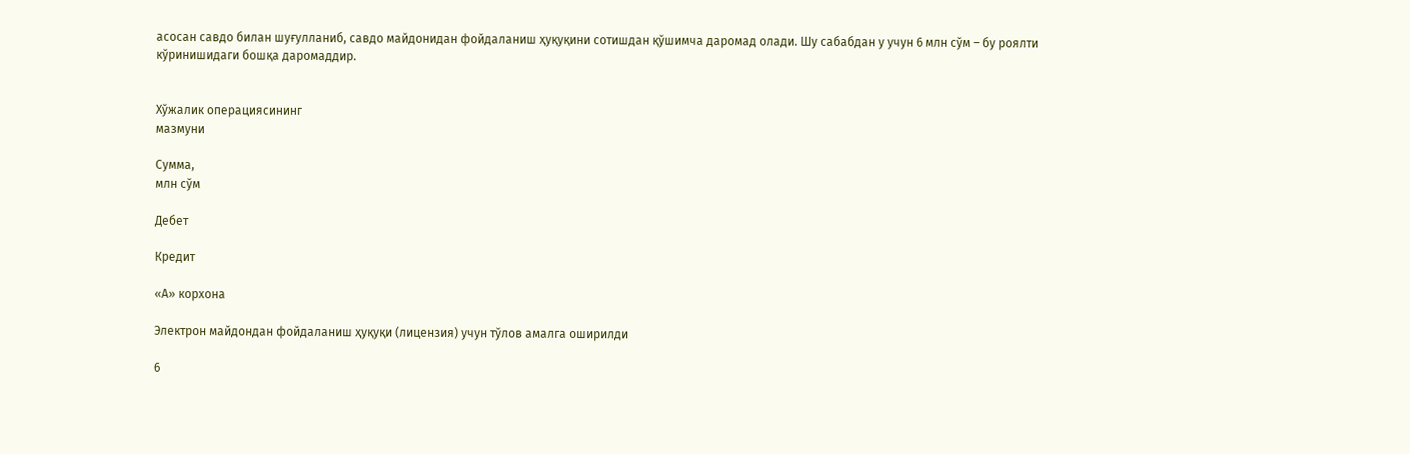асосан савдо билан шуғулланиб, савдо майдонидан фойдаланиш ҳуқуқини сотишдан қўшимча даромад олади. Шу сабабдан у учун 6 млн сўм – бу роялти кўринишидаги бошқа даромаддир.


Хўжалик операциясининг
мазмуни

Сумма,
млн сўм

Дебет

Кредит

«А» корхона

Электрон майдондан фойдаланиш ҳуқуқи (лицензия) учун тўлов амалга оширилди

6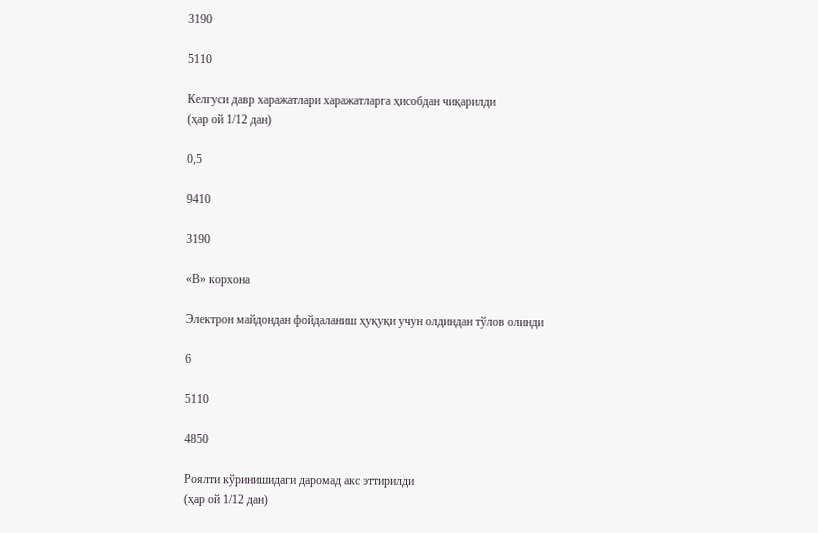3190

5110

Келгуси давр харажатлари харажатларга ҳисобдан чиқарилди
(ҳар ой 1/12 дан)

0,5

9410

3190

«В» корхона

Электрон майдондан фойдаланиш ҳуқуқи учун олдиндан тўлов олинди

6

5110

4850

Роялти кўринишидаги даромад акс эттирилди
(ҳар ой 1/12 дан)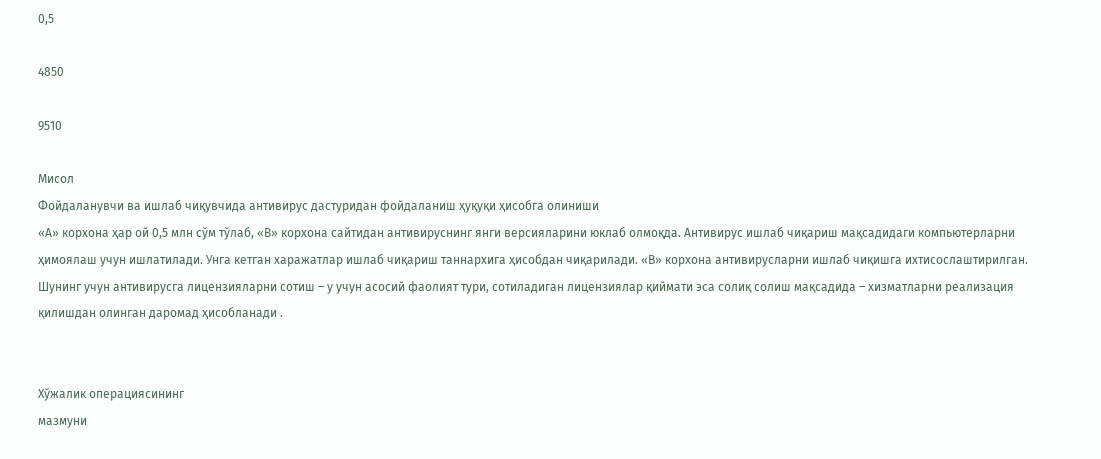0,5

4850

9510

Мисол
Фойдаланувчи ва ишлаб чиқувчида антивирус дастуридан фойдаланиш ҳуқуқи ҳисобга олиниши
«А» корхона ҳар ой 0,5 млн сўм тўлаб, «В» корхона сайтидан антивируснинг янги версияларини юклаб олмоқда. Антивирус ишлаб чиқариш мақсадидаги компьютерларни ҳимоялаш учун ишлатилади. Унга кетган харажатлар ишлаб чиқариш таннархига ҳисобдан чиқарилади. «В» корхона антивирусларни ишлаб чиқишга ихтисослаштирилган.
Шунинг учун антивирусга лицензияларни сотиш – у учун асосий фаолият тури, сотиладиган лицензиялар қиймати эса солиқ солиш мақсадида – хизматларни реализация қилишдан олинган даромад ҳисобланади .


Хўжалик операциясининг
мазмуни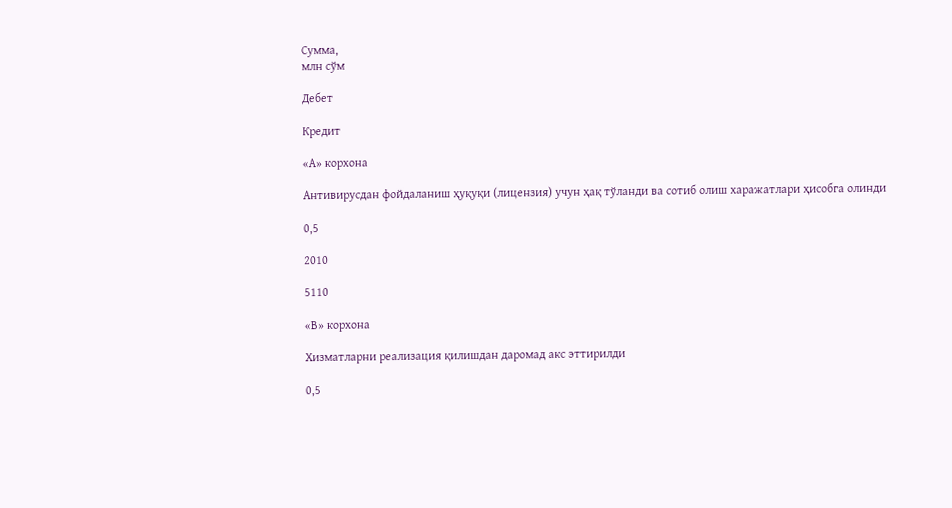Сумма,
млн сўм

Дебет

Кредит

«А» корхона

Антивирусдан фойдаланиш ҳуқуқи (лицензия) учун ҳақ тўланди ва сотиб олиш харажатлари ҳисобга олинди

0,5

2010

5110

«В» корхона

Хизматларни реализация қилишдан даромад акс эттирилди

0,5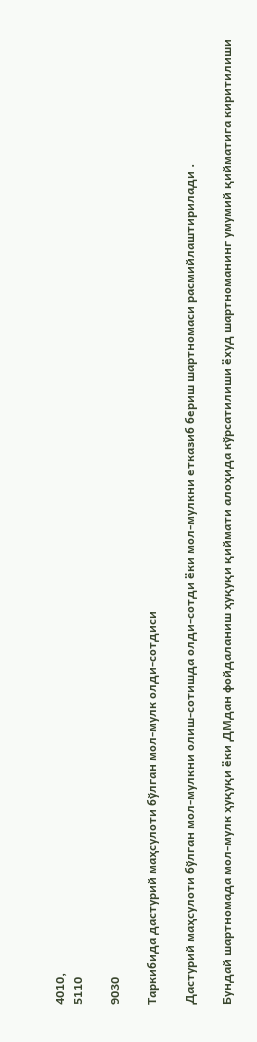4010,
5110

9030

Таркибида дастурий маҳсулоти бўлган мол-мулк олди-сотдиси

Дастурий маҳсулоти бўлган мол-мулкни олиш-сотишда олди-сотди ёки мол-мулкни етказиб бериш шартномаси расмийлаштирилади .

Бундай шартномада мол-мулк ҳуқуқи ёки ДМдан фойдаланиш ҳуқуқи қиймати алоҳида кўрсатилиши ёхуд шартноманинг умумий қийматига киритилиши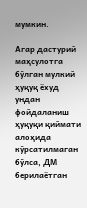мумкин.

Агар дастурий маҳсулотга бўлган мулкий ҳуқуқ ёхуд ундан фойдаланиш ҳуқуқи қиймати алоҳида кўрсатилмаган бўлса, ДМ берилаётган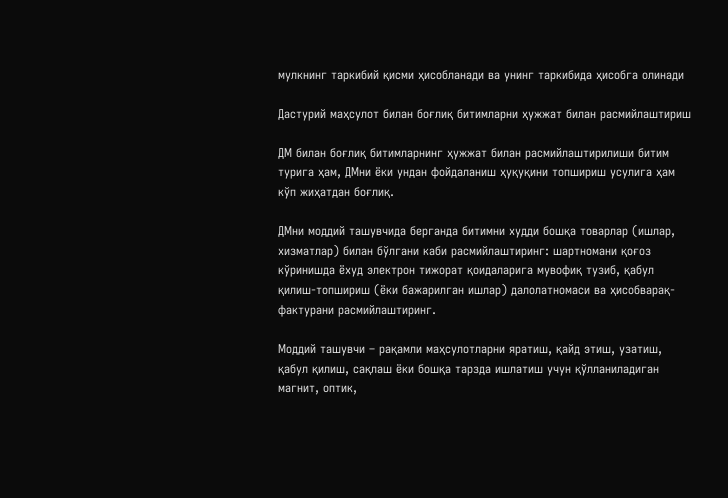мулкнинг таркибий қисми ҳисобланади ва унинг таркибида ҳисобга олинади

Дастурий маҳсулот билан боғлиқ битимларни ҳужжат билан расмийлаштириш

ДМ билан боғлиқ битимларнинг ҳужжат билан расмийлаштирилиши битим турига ҳам, ДМни ёки ундан фойдаланиш ҳуқуқини топшириш усулига ҳам кўп жиҳатдан боғлиқ.

ДМни моддий ташувчида берганда битимни худди бошқа товарлар (ишлар, хизматлар) билан бўлгани каби расмийлаштиринг: шартномани қоғоз кўринишда ёхуд электрон тижорат қоидаларига мувофиқ тузиб, қабул қилиш-топшириш (ёки бажарилган ишлар) далолатномаси ва ҳисобварақ-фактурани расмийлаштиринг.

Моддий ташувчи – рақамли маҳсулотларни яратиш, қайд этиш, узатиш, қабул қилиш, сақлаш ёки бошқа тарзда ишлатиш учун қўлланиладиган магнит, оптик,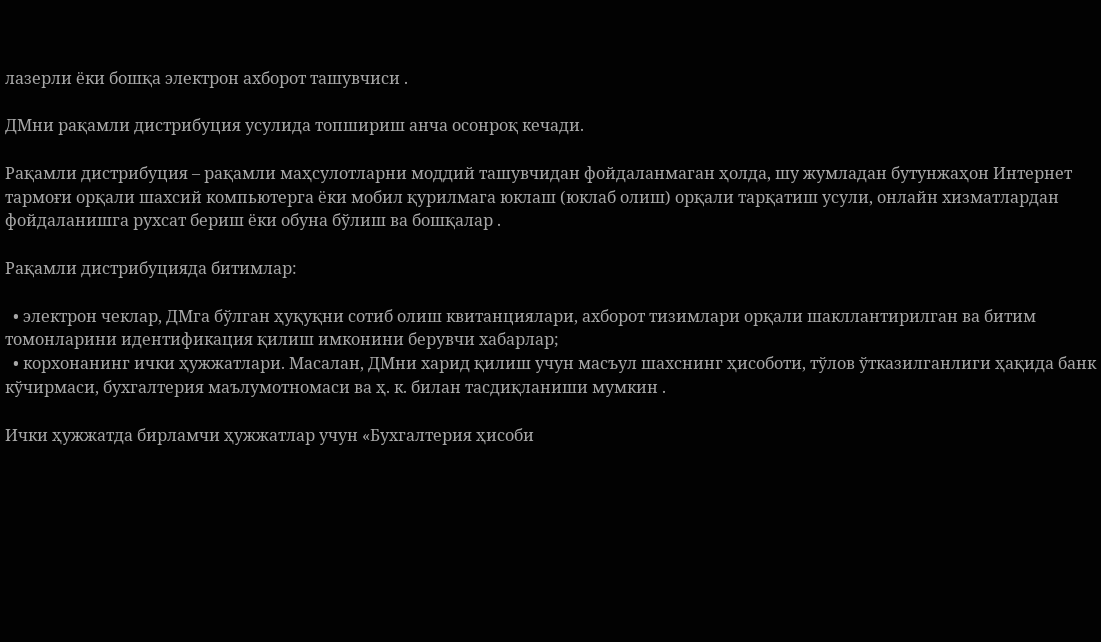лазерли ёки бошқа электрон ахборот ташувчиси .

ДМни рақамли дистрибуция усулида топшириш анча осонроқ кечади.

Рақамли дистрибуция – рақамли маҳсулотларни моддий ташувчидан фойдаланмаган ҳолда, шу жумладан бутунжаҳон Интернет тармоғи орқали шахсий компьютерга ёки мобил қурилмага юклаш (юклаб олиш) орқали тарқатиш усули, онлайн хизматлардан фойдаланишга рухсат бериш ёки обуна бўлиш ва бошқалар .

Рақамли дистрибуцияда битимлар:

  • электрон чеклар, ДМга бўлган ҳуқуқни сотиб олиш квитанциялари, ахборот тизимлари орқали шакллантирилган ва битим томонларини идентификация қилиш имконини берувчи хабарлар;
  • корхонанинг ички ҳужжатлари. Масалан, ДМни харид қилиш учун масъул шахснинг ҳисоботи, тўлов ўтказилганлиги ҳақида банк кўчирмаси, бухгалтерия маълумотномаси ва ҳ. к. билан тасдиқланиши мумкин .

Ички ҳужжатда бирламчи ҳужжатлар учун «Бухгалтерия ҳисоби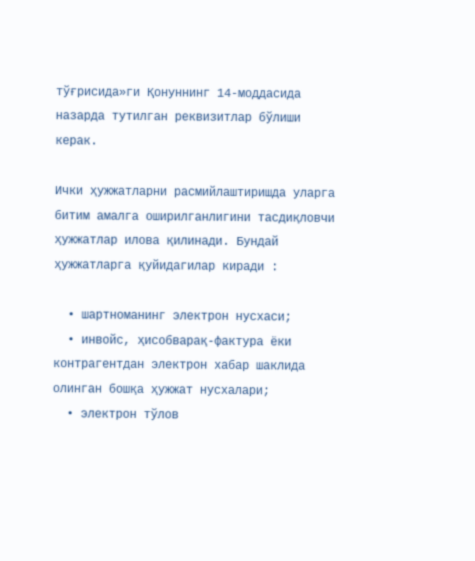тўғрисида»ги Қонуннинг 14-моддасида назарда тутилган реквизитлар бўлиши керак.

Ички ҳужжатларни расмийлаштиришда уларга битим амалга оширилганлигини тасдиқловчи ҳужжатлар илова қилинади. Бундай ҳужжатларга қуйидагилар киради :

  • шартноманинг электрон нусхаси;
  • инвойс, ҳисобварақ-фактура ёки контрагентдан электрон хабар шаклида олинган бошқа ҳужжат нусхалари;
  • электрон тўлов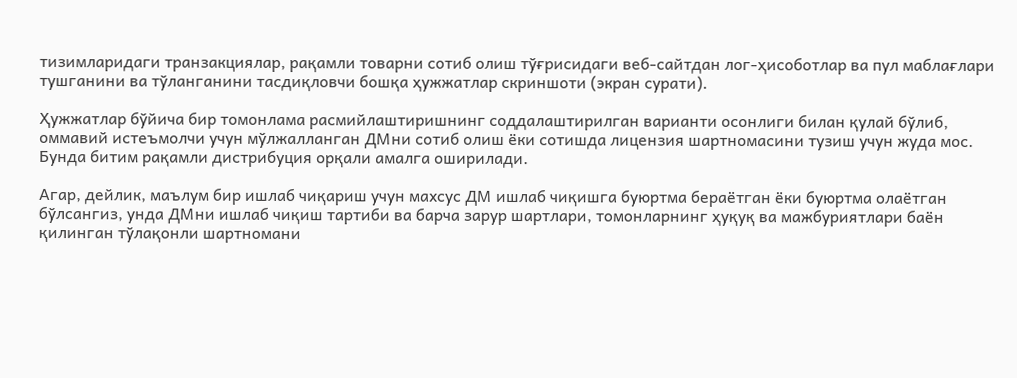тизимларидаги транзакциялар, рақамли товарни сотиб олиш тўғрисидаги веб-сайтдан лог-ҳисоботлар ва пул маблағлари тушганини ва тўланганини тасдиқловчи бошқа ҳужжатлар скриншоти (экран сурати).

Ҳужжатлар бўйича бир томонлама расмийлаштиришнинг соддалаштирилган варианти осонлиги билан қулай бўлиб, оммавий истеъмолчи учун мўлжалланган ДМни сотиб олиш ёки сотишда лицензия шартномасини тузиш учун жуда мос. Бунда битим рақамли дистрибуция орқали амалга оширилади.

Агар, дейлик, маълум бир ишлаб чиқариш учун махсус ДМ ишлаб чиқишга буюртма бераётган ёки буюртма олаётган бўлсангиз, унда ДМни ишлаб чиқиш тартиби ва барча зарур шартлари, томонларнинг ҳуқуқ ва мажбуриятлари баён қилинган тўлақонли шартномани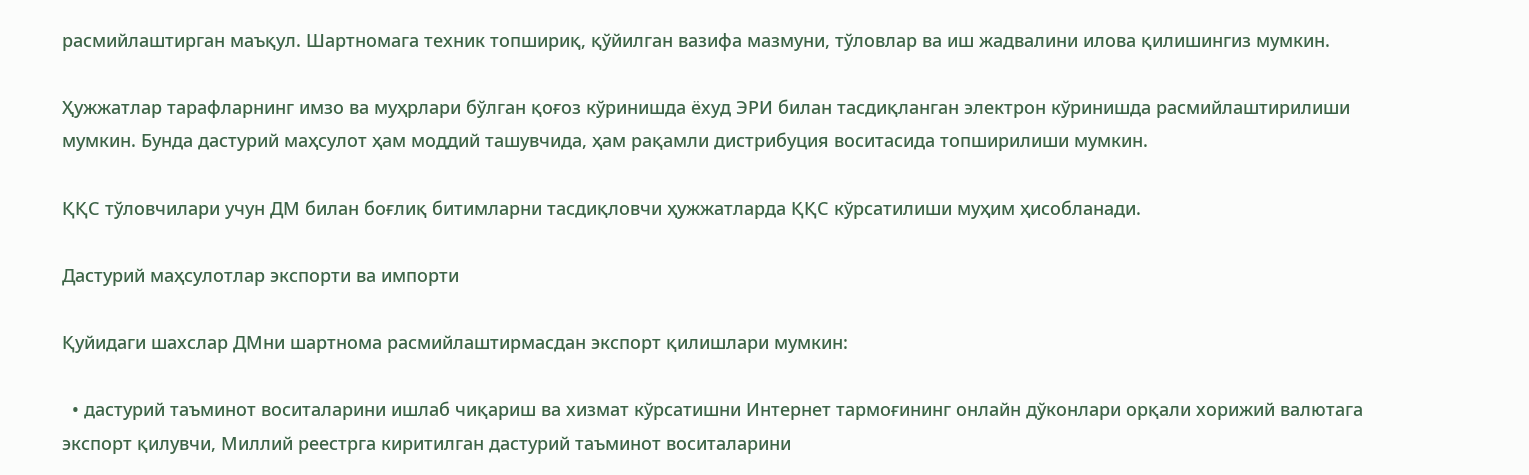расмийлаштирган маъқул. Шартномага техник топшириқ, қўйилган вазифа мазмуни, тўловлар ва иш жадвалини илова қилишингиз мумкин.

Ҳужжатлар тарафларнинг имзо ва муҳрлари бўлган қоғоз кўринишда ёхуд ЭРИ билан тасдиқланган электрон кўринишда расмийлаштирилиши мумкин. Бунда дастурий маҳсулот ҳам моддий ташувчида, ҳам рақамли дистрибуция воситасида топширилиши мумкин.

ҚҚС тўловчилари учун ДМ билан боғлиқ битимларни тасдиқловчи ҳужжатларда ҚҚС кўрсатилиши муҳим ҳисобланади.

Дастурий маҳсулотлар экспорти ва импорти

Қуйидаги шахслар ДМни шартнома расмийлаштирмасдан экспорт қилишлари мумкин:

  • дастурий таъминот воситаларини ишлаб чиқариш ва хизмат кўрсатишни Интернет тармоғининг онлайн дўконлари орқали хорижий валютага экспорт қилувчи, Миллий реестрга киритилган дастурий таъминот воситаларини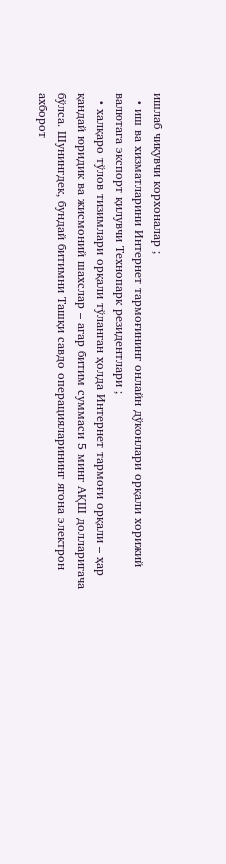ишлаб чиқувчи корхоналар ;
  • иш ва хизматларини Интернет тармоғининг онлайн дўконлари орқали хорижий валютага экспорт қилувчи Технопарк резидентлари ;
  • халқаро тўлов тизимлари орқали тўланган ҳолда Интернет тармоғи орқали – ҳар қандай юридик ва жисмоний шахслар – агар битим суммаси 5 минг АҚШ долларигача бўлса. Шунингдек, бундай битимни Ташқи савдо операцияларининг ягона электрон ахборот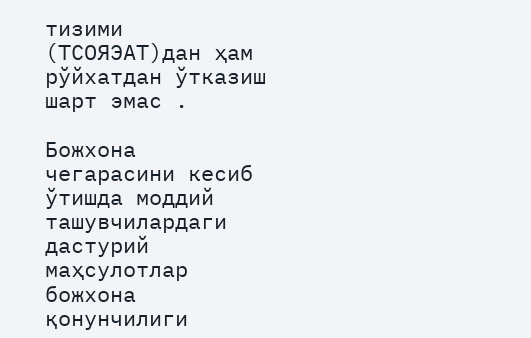тизими (ТСОЯЭАТ)дан ҳам рўйхатдан ўтказиш шарт эмас .

Божхона чегарасини кесиб ўтишда моддий ташувчилардаги дастурий маҳсулотлар божхона қонунчилиги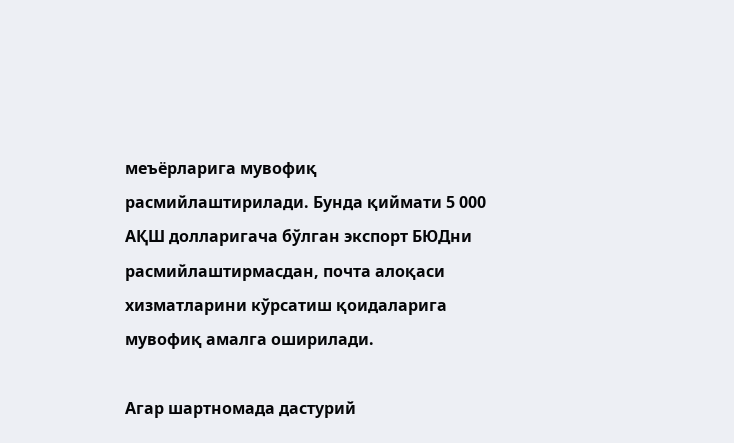меъёрларига мувофиқ расмийлаштирилади. Бунда қиймати 5 000 АҚШ долларигача бўлган экспорт БЮДни расмийлаштирмасдан, почта алоқаси хизматларини кўрсатиш қоидаларига мувофиқ амалга оширилади.

Агар шартномада дастурий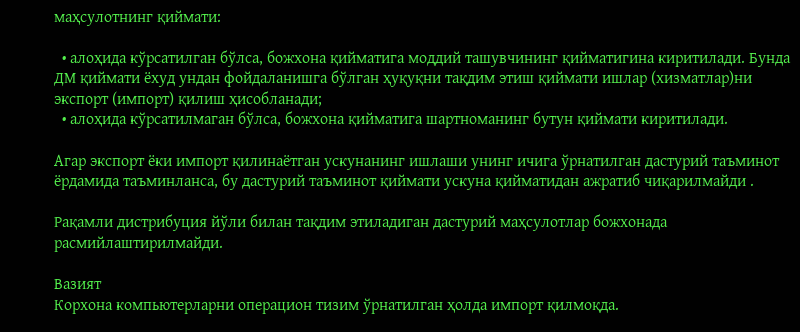маҳсулотнинг қиймати:

  • алоҳида кўрсатилган бўлса, божхона қийматига моддий ташувчининг қийматигина киритилади. Бунда ДМ қиймати ёхуд ундан фойдаланишга бўлган ҳуқуқни тақдим этиш қиймати ишлар (хизматлар)ни экспорт (импорт) қилиш ҳисобланади;
  • алоҳида кўрсатилмаган бўлса, божхона қийматига шартноманинг бутун қиймати киритилади.

Агар экспорт ёки импорт қилинаётган ускунанинг ишлаши унинг ичига ўрнатилган дастурий таъминот ёрдамида таъминланса, бу дастурий таъминот қиймати ускуна қийматидан ажратиб чиқарилмайди .

Рақамли дистрибуция йўли билан тақдим этиладиган дастурий маҳсулотлар божхонада расмийлаштирилмайди.

Вазият
Корхона компьютерларни операцион тизим ўрнатилган ҳолда импорт қилмоқда.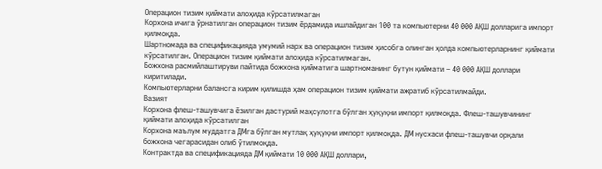Операцион тизим қиймати алоҳида кўрсатилмаган
Корхона ичига ўрнатилган операцион тизим ёрдамида ишлайдиган 100 та компьютерни 40 000 АҚШ долларига импорт қилмоқда.
Шартномада ва спецификацияда умумий нарх ва операцион тизим ҳисобга олинган ҳолда компьютерларнинг қиймати кўрсатилган. Операцион тизим қиймати алоҳида кўрсатилмаган.
Божхона расмийлаштируви пайтида божхона қийматига шартноманинг бутун қиймати – 40 000 АҚШ доллари киритилади.
Компьютерларни балансга кирим қилишда ҳам операцион тизим қиймати ажратиб кўрсатилмайди.
Вазият
Корхона флеш-ташувчига ёзилган дастурий маҳсулотга бўлган ҳуқуқни импорт қилмоқда. Флеш-ташувчининг қиймати алоҳида кўрсатилган
Корхона маълум муддатга ДМга бўлган мутлақ ҳуқуқни импорт қилмоқда. ДМ нусхаси флеш-ташувчи орқали божхона чегарасидан олиб ўтилмоқда.
Контрактда ва спецификацияда ДМ қиймати 10 000 АҚШ доллари,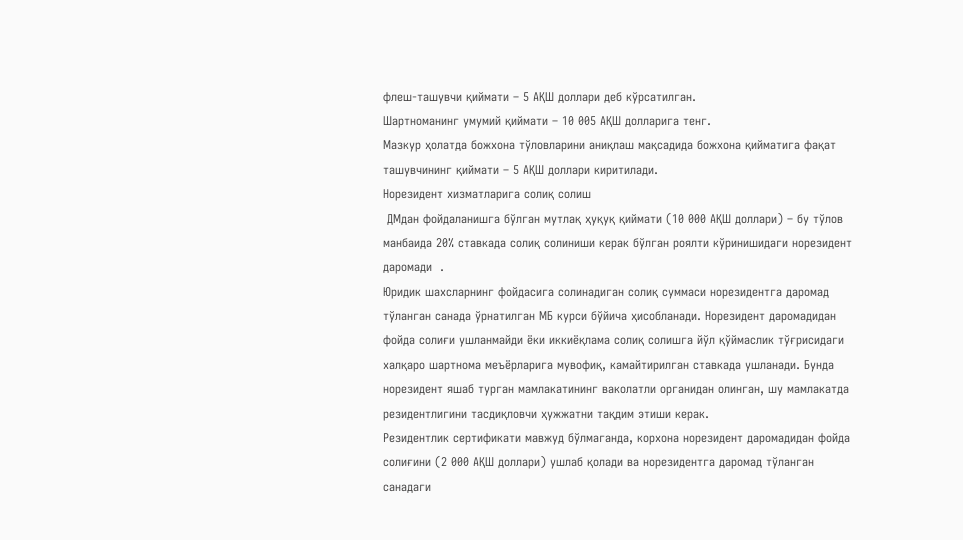флеш-ташувчи қиймати – 5 АҚШ доллари деб кўрсатилган.
Шартноманинг умумий қиймати – 10 005 АҚШ долларига тенг.
Мазкур ҳолатда божхона тўловларини аниқлаш мақсадида божхона қийматига фақат ташувчининг қиймати – 5 АҚШ доллари киритилади.
Норезидент хизматларига солиқ солиш
 ДМдан фойдаланишга бўлган мутлақ ҳуқуқ қиймати (10 000 АҚШ доллари) – бу тўлов манбаида 20% ставкада солиқ солиниши керак бўлган роялти кўринишидаги норезидент даромади  .
Юридик шахсларнинг фойдасига солинадиган солиқ суммаси норезидентга даромад тўланган санада ўрнатилган МБ курси бўйича ҳисобланади. Норезидент даромадидан фойда солиғи ушланмайди ёки иккиёқлама солиқ солишга йўл қўймаслик тўғрисидаги халқаро шартнома меъёрларига мувофиқ, камайтирилган ставкада ушланади. Бунда норезидент яшаб турган мамлакатининг ваколатли органидан олинган, шу мамлакатда резидентлигини тасдиқловчи ҳужжатни тақдим этиши керак.
Резидентлик сертификати мавжуд бўлмаганда, корхона норезидент даромадидан фойда солиғини (2 000 АҚШ доллари) ушлаб қолади ва норезидентга даромад тўланган санадаги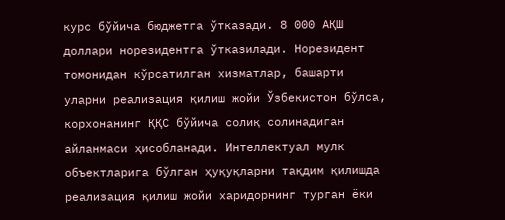курс бўйича бюджетга ўтказади. 8 000 АҚШ доллари норезидентга ўтказилади. Норезидент томонидан кўрсатилган хизматлар, башарти уларни реализация қилиш жойи Ўзбекистон бўлса, корхонанинг ҚҚС бўйича солиқ солинадиган айланмаси ҳисобланади. Интеллектуал мулк объектларига бўлган ҳуқуқларни тақдим қилишда реализация қилиш жойи харидорнинг турган ёки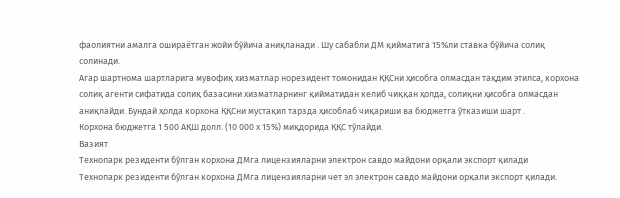фаолиятни амалга ошираётган жойи бўйича аниқланади . Шу сабабли ДМ қийматига 15%ли ставка бўйича солиқ солинади.
Агар шартнома шартларига мувофиқ хизматлар норезидент томонидан ҚҚСни ҳисобга олмасдан тақдим этилса, корхона солиқ агенти сифатида солиқ базасини хизматларнинг қийматидан келиб чиққан ҳолда, солиқни ҳисобга олмасдан аниқлайди. Бундай ҳолда корхона ҚҚСни мустақил тарзда ҳисоблаб чиқариши ва бюджетга ўтказиши шарт .
Корхона бюджетга 1 500 АҚШ долл. (10 000 х 15%) миқдорида ҚҚС тўлайди.
Вазият
Технопарк резиденти бўлган корхона ДМга лицензияларни электрон савдо майдони орқали экспорт қилади
Технопарк резиденти бўлган корхона ДМга лицензияларни чет эл электрон савдо майдони орқали экспорт қилади.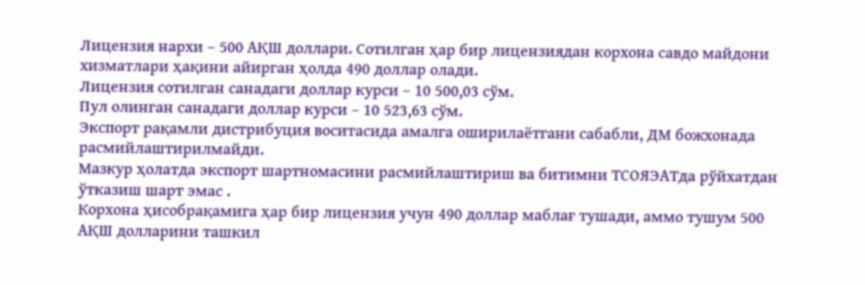Лицензия нархи – 500 АҚШ доллари. Сотилган ҳар бир лицензиядан корхона савдо майдони хизматлари ҳақини айирган ҳолда 490 доллар олади.
Лицензия сотилган санадаги доллар курси – 10 500,03 сўм.
Пул олинган санадаги доллар курси – 10 523,63 сўм.
Экспорт рақамли дистрибуция воситасида амалга оширилаётгани сабабли, ДМ божхонада расмийлаштирилмайди.
Мазкур ҳолатда экспорт шартномасини расмийлаштириш ва битимни ТСОЯЭАТда рўйхатдан ўтказиш шарт эмас .
Корхона ҳисобрақамига ҳар бир лицензия учун 490 доллар маблағ тушади, аммо тушум 500 АҚШ долларини ташкил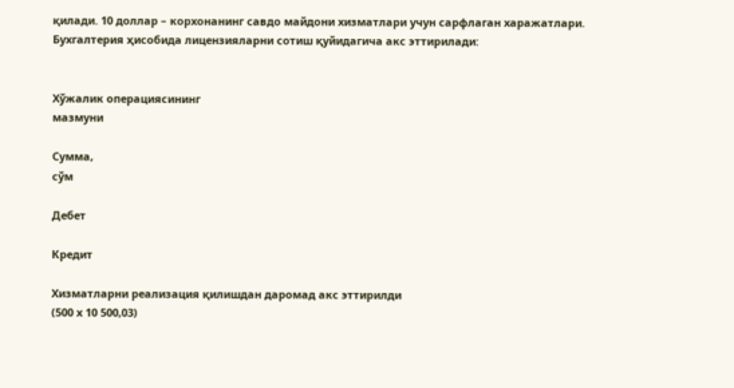қилади. 10 доллар – корхонанинг савдо майдони хизматлари учун сарфлаган харажатлари.
Бухгалтерия ҳисобида лицензияларни сотиш қуйидагича акс эттирилади:


Хўжалик операциясининг
мазмуни

Сумма,
сўм

Дебет

Кредит

Хизматларни реализация қилишдан даромад акс эттирилди
(500 х 10 500,03)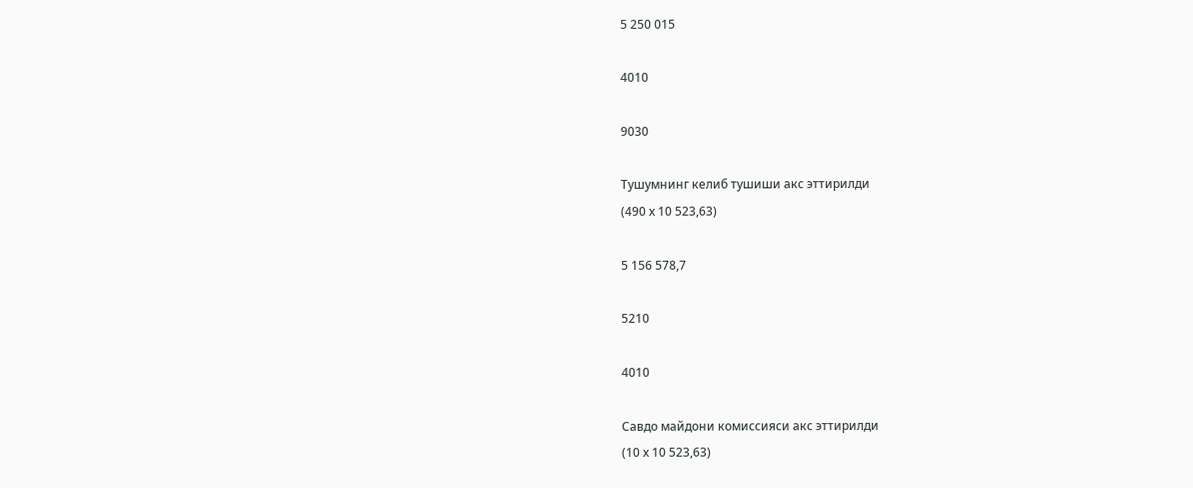5 250 015

4010

9030

Тушумнинг келиб тушиши акс эттирилди
(490 х 10 523,63)

5 156 578,7

5210

4010

Савдо майдони комиссияси акс эттирилди
(10 х 10 523,63)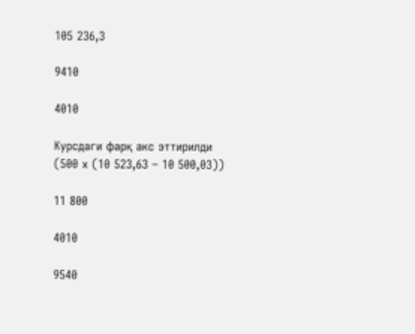105 236,3

9410

4010

Курсдаги фарқ акс эттирилди
(500 х (10 523,63 – 10 500,03))

11 800

4010

9540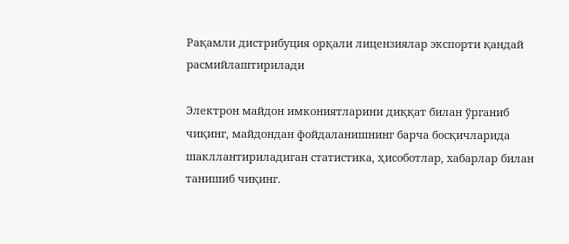Рақамли дистрибуция орқали лицензиялар экспорти қандай расмийлаштирилади

Электрон майдон имкониятларини диққат билан ўрганиб чиқинг, майдондан фойдаланишнинг барча босқичларида шакллантириладиган статистика, ҳисоботлар, хабарлар билан танишиб чиқинг.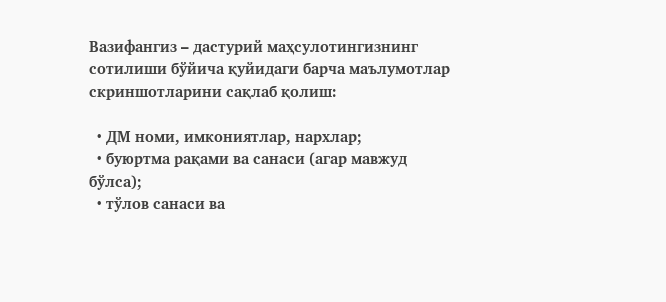Вазифангиз – дастурий маҳсулотингизнинг сотилиши бўйича қуйидаги барча маълумотлар скриншотларини сақлаб қолиш:

  • ДМ номи, имкониятлар, нархлар;
  • буюртма рақами ва санаси (агар мавжуд бўлса);
  • тўлов санаси ва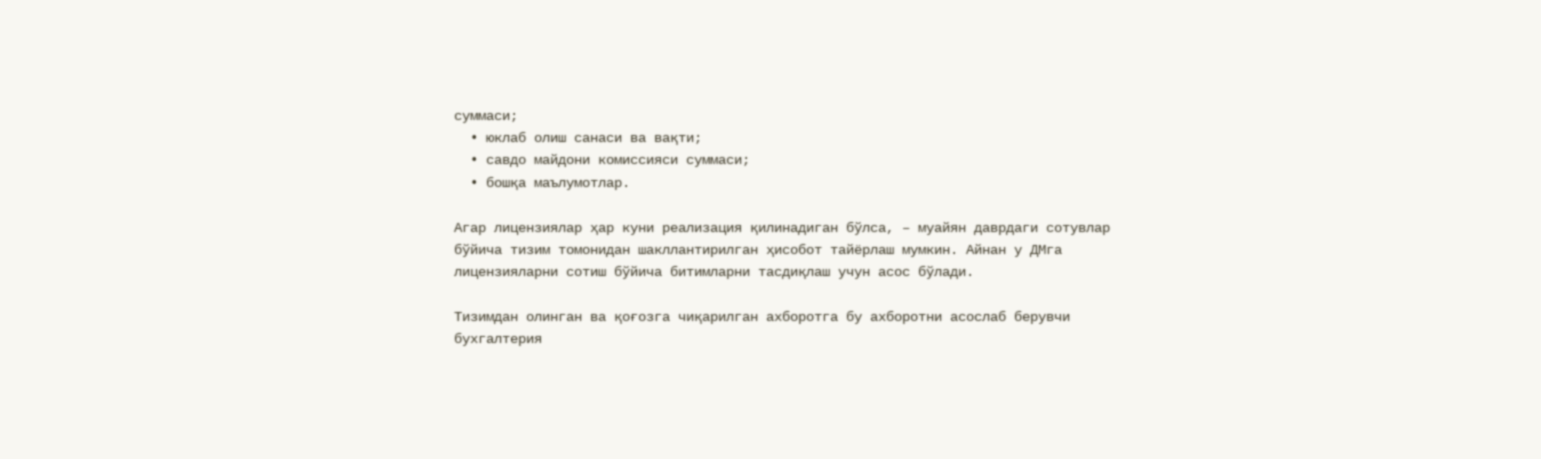суммаси;
  • юклаб олиш санаси ва вақти;
  • савдо майдони комиссияси суммаси;
  • бошқа маълумотлар.

Агар лицензиялар ҳар куни реализация қилинадиган бўлса, – муайян даврдаги сотувлар бўйича тизим томонидан шакллантирилган ҳисобот тайёрлаш мумкин. Айнан у ДМга лицензияларни сотиш бўйича битимларни тасдиқлаш учун асос бўлади.

Тизимдан олинган ва қоғозга чиқарилган ахборотга бу ахборотни асослаб берувчи бухгалтерия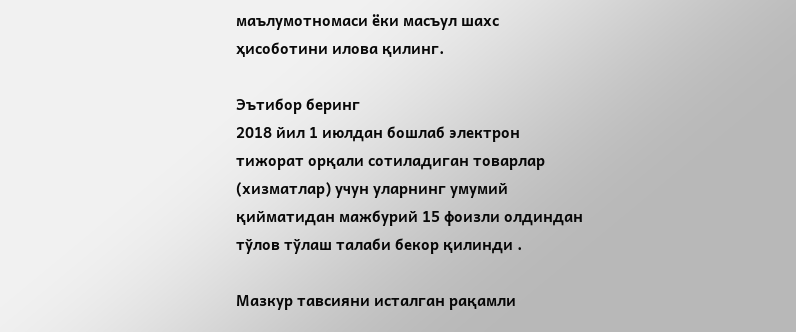маълумотномаси ёки масъул шахс ҳисоботини илова қилинг.

Эътибор беринг
2018 йил 1 июлдан бошлаб электрон тижорат орқали сотиладиган товарлар (хизматлар) учун уларнинг умумий қийматидан мажбурий 15 фоизли олдиндан тўлов тўлаш талаби бекор қилинди .

Мазкур тавсияни исталган рақамли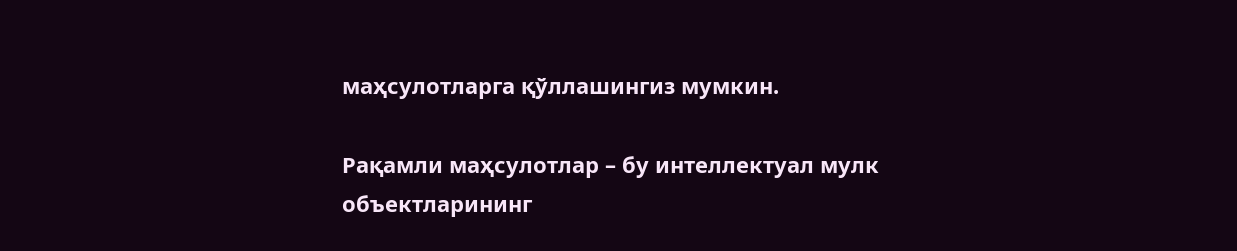маҳсулотларга қўллашингиз мумкин.

Рақамли маҳсулотлар – бу интеллектуал мулк объектларининг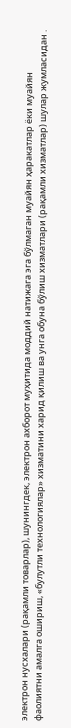электрон нусхалари (рақамли товарлар), шунингдек, электрон ахборот муҳитида моддий натижага эга бўлмаган муайян ҳаракатлар ёки муайян фаолиятни амалга ошириш, «булутли технологиялар» хизматини харид қилиш ва унга обуна бўлиш хизматлари (рақамли хизматлар) шулар жумласидан .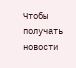Чтобы получать новости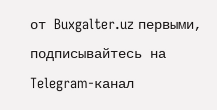от Buxgalter.uz первыми, подписывайтесь на Telegram-канал